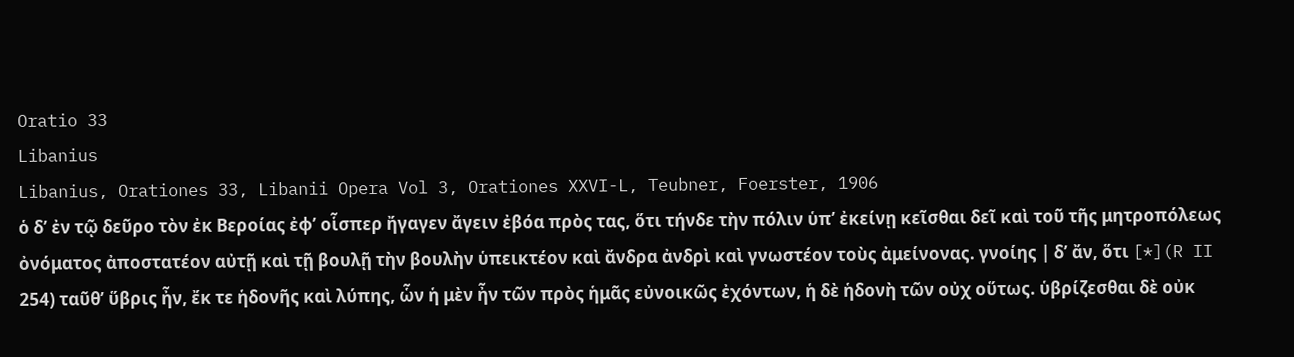Oratio 33
Libanius
Libanius, Orationes 33, Libanii Opera Vol 3, Orationes XXVI-L, Teubner, Foerster, 1906
ὁ δ’ ἐν τῷ δεῦρο τὸν ἐκ Βεροίας ἐφ’ οἷσπερ ἤγαγεν ἄγειν ἐβόα πρὸς τας, ὅτι τήνδε τὴν πόλιν ὑπ’ ἐκείνῃ κεῖσθαι δεῖ καὶ τοῦ τῆς μητροπόλεως ὀνόματος ἀποστατέον αὐτῇ καὶ τῇ βουλῇ τὴν βουλὴν ὑπεικτέον καὶ ἄνδρα ἀνδρὶ καὶ γνωστέον τοὺς ἀμείνονας. γνοίης | δ’ ἄν, ὅτι [*](R II 254) ταῦθ’ ὕβρις ἦν, ἔκ τε ἡδονῆς καὶ λύπης, ὧν ἡ μὲν ἦν τῶν πρὸς ἡμᾶς εὐνοικῶς ἐχόντων, ἡ δὲ ἡδονὴ τῶν οὐχ οὕτως. ὑβρίζεσθαι δὲ οὐκ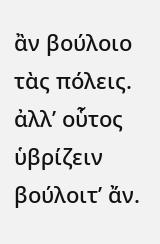ἂν βούλοιο τὰς πόλεις. ἀλλ’ οὗτος ὑβρίζειν βούλοιτ’ ἄν.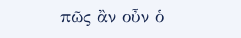πῶς ἂν οὖν ὁ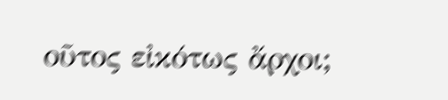οῦτος εἰκότως ἄρχοι;